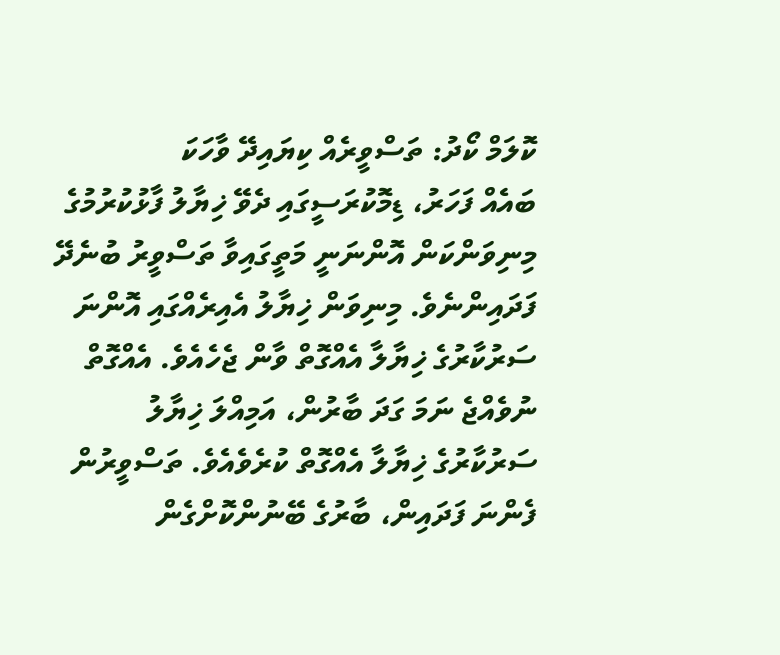ކޮލަމް ކޯދު: ތަސްވީރެއް ކިޔައިދޭ ވާހަކަ
ބައެއް ފަހަރު، ޑިމޮކުރަސީގައި ދެވޭ ޚިޔާލު ފާޅުކުރުމުގެ މިނިވަންކަން އޮންނަނީ މަތީގައިވާ ތަސްވީރު ބުނެދޭ ފަދައިންނެވެ. މިނިވަން ޚިޔާލު އެއިރެއްގައި އޮންނަ ސަރުކާރުގެ ޚިޔާލާ އެއްގޮތް ވާން ޖެހެއެވެ. އެއްގޮތް ނުވެއްޖެ ނަމަ ގަދަ ބާރުން، އަމިއްލަ ޚިޔާލު ސަރުކާރުގެ ޚިޔާލާ އެއްގޮތް ކުރެވެއެވެ. ތަސްވީރުން ފެންނަ ފަދައިން، ބާރުގެ ބޭނުންކޮށްގެން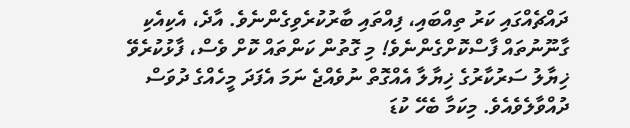ދައްޗެއްގައި ކަރު ތިއްބައި، ފިއްތައި ބާރުކުރެވިގެންނެވެ. އާދެ، އެކިއެކި ގާނޫނުތައް ފާސްކޮށްގެންނެވެ! މި ގޮތުން ކަންތައް ކޮށް ވެސް، ފާޅުކުރެވޭ ޚިޔާލު ސަރުކާރުގެ ޚިޔާލާ އެއްގޮތް ނުވެއްޖެ ނަމަ އެފަދަ މީހެއްގެ ދުވަސް ދުއްވާލެވެއެވެ. މިކަމާ ބެހޭ ކުޑަ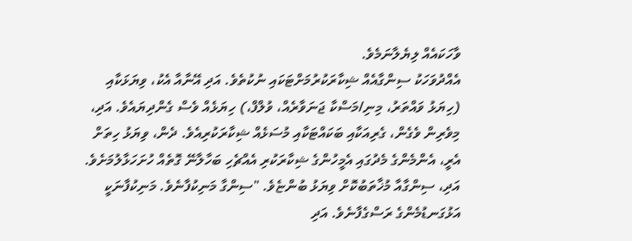ވާހަކައެއް ލިޔެލާނަމެވެ.
އެއްދުވަހަކު ސިންގާއެއް ޝިކާރަކުރުމަށްޓަކައި ނުކުތެވެ. އަދި އޭނާއާ އެކު، ވިޔަޅަކާއި (ހިޔަޅު ވައްތަރު، މިނި/މަސްކާ ޖަނަވާރެއް، ވުލްފް،) ހިޔަޅެއް ވެސް ގެންދިޔައެވެ. އަދި، މިވެރިން ވެގެން، ގެރިއަކާއި ބަކައްޓަކާއި މުސަޅެއް ޝިކާރަކުރިއެވެ. ދެން، ވިޔަޅު ހިތަށް އެރީ، އެންމެންގެ މެދުގައި އެމީހުންގެ ޝިކާރަކުރި އެއްޗެހި ބަހާލާނޭ ގޮތެއް ހުށަހަޅާލުމަށެވެ. އަދި، ސިންގާއާ މުޚާތަބުކޮށް ވިޔަޅު ބުންޏެވެ. "ސިންގާ މަނިކުފާނެވެ. މަނިކުފާނަކީ އަޅުގަނޑުމެންގެ ރަސްގެފާނެވެ. އަދި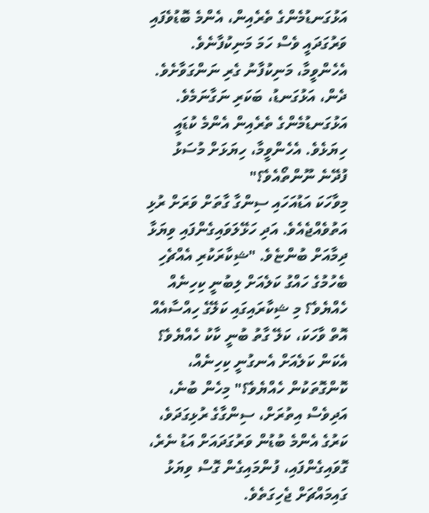އަޅުގަނޑުމެންގެ ތެރެއިން، އެންމެ ބޮޑުވެފައި ވަރުގަދައީ ވެސް ހަމަ މަނިކުފާނެވެ. އެހެންވީމާ، މަނިކުފާނު ގެރި ނަންގަވާށެވެ. ދެން، އަޅުގަނޑު، ބަކަރި ނަގާނަމެވެ. އަޅުގަނޑުމެންގެ ތެރެއިން އެންމެ ކުޑައީ ހިޔަޅެވެ. އެހެންވީމާ، ހިޔަޅަށް މުސަޅު ފުދޭނެ ނޫންތޯއެވެ؟"
މިވާހަކަ އަޑުއަހައި ސިންގާ ގާތަށް ވަރަށް ރުޅި އަތުވެއްޖެއެވެ. އަދި ހަޅޭލަވައިގެންފައި ވިޔަޅާ ދިމާއަށް ބުންޏެވެ. "ޝިކާރަކުރި އެއްޗެހި ބެހުމުގެ ހައްގު ކަލެއަށް ލިބުނީ ކިހިނެއް ހެއްޔެވެ؟ މި ޝިކާރައިގައި ކަލޭގެ ހިއްސާއެއް އޮތް ވާހަކަ، ކަލޭ ގާތު ބުނީ ކާކު ހެއްޔެވެ؟ އެކަން ކަލެއަށް އެނގުނީ ކިހިނެއް، ކޮންގޮތަކުން ހެއްޔެވެ؟" މިހެން ބުނެ، އަދިވެސް އިތުރަށް، ސިންގާގެ ރުޅިގަދަވެ، ކަރުގެ އެންމެ ބުޑުން ވަރުގަދައަށް އަޑު ނެރެ، ގޮވައިގެންފައި، ފުންމައިގެން ގޮސް ވިޔަޅު ގައިމައްޗަށް ޖެހިގަތެވެ.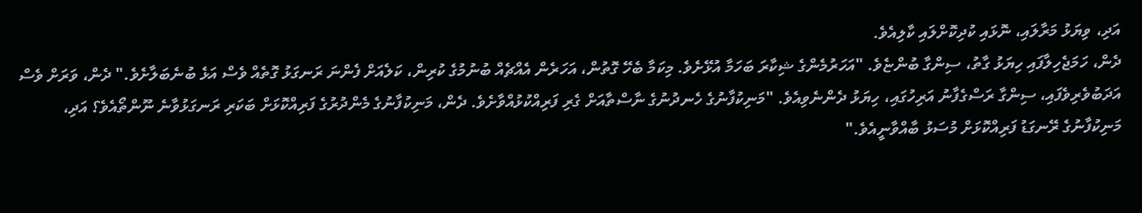އަދި، ވިޔަޅު މަރާލައި، ނޮޅައި ކުދިކޮށްލައި ކާލިއެވެ.
ދެން، ހަމަޖެހިލާފައި ހިޔަޅު ގާތު، ސިންގާ ބުންޏެވެ. "އަހަރުމެންގެ ޝިކާރަ ބަހަމާ އުޅޭށެވެ. މިކަމާ ބެހޭ ގޮތުން، އަހަރެން އެއްޗެއް ބުނުމުގެ ކުރިން، ކަލެއަށް ފެންނަ ރަނގަޅު ގޮތެއް ވެސް އަޅެ ބުނެބަލާށެވެ." ދެން، ވަރަށް ވެސް އަދަބުވެރިވެފައި، ސިންގާ ރަސްގެފާނު އަރިހުގައި، ހިޔަޅު ދެންނެވިއެވެ. "މަނިކުފާނުގެ ހެނދުނުގެ ނާސްތާއަށް ގެރި ފަރިއްކުޅުއްވާށެވެ. ދެން، މަނިކުފާނުގެ މެންދުރުގެ ފަރިއްކޮޅަށް ބަކަރި ރަނގަޅުވާނެ ނޫންތޯއެވެ؟ އަދި، މަނިކުފާނުގެ ރޭނގަޑު ފަރިއްކޮޅަށް މުސަޅު ބާއްވާނީއެވެ."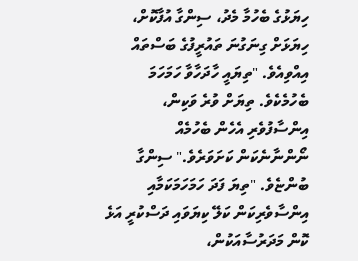ހިޔަޅުގެ ބެހުމާ މެދު، ސިންގާ އުފާކޮށް، ހިޔަޅަށް ގިނަގުނަ ތައުރީފުގެ ބަސްތައް އިއްވިއެވެ. "ތިޔައީ ހާދަހާވާ ހަމަހަމަ ބެހުމެކެވެ. ތިޔަށް ވުރެ ވަކިން، އިންސާފުވެރި އެހެން ބެހުމެއް ނޯންނާނެކަން ކަށަވަރެވެ." ސިންގާ ބުންޏެވެ. "ތިޔަ ފަދަ ހަމަހަމަކަމާއި އިންސާވެރިކަން ކަލޭ ކިޔަވައި ދަސްކުރީ އަޅެ ކޮން މަދަރުސާއަކުން،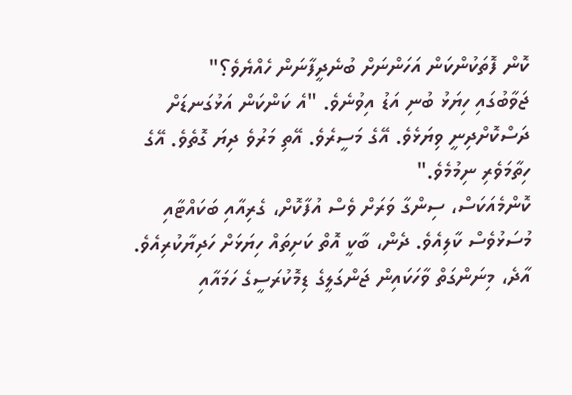ކޮން ފޮތަކުންކަން އަހަންނަށް ބުނެދީފާނަން ހެއްޔެވެ؟"
ޖަވާބުގައި ހިޔަޅު ބުނި އަޑު އިވުނެވެ. "އެ ކަންކަން އަޅުގަނޑަށް ދަސްކޮށްދިނީ ވިޔަޅެވެ. އޭގެ މަސީރެވެ. އޭތި މަރުވެ ދިޔަ ގޮތެވެ. އޭގެ ހިތާމަވެރި ނިމުމެވެ."
ކޮންމެއަކަސް، ސިންގާ ވަރަށް ވެސް އުފާކޮށް، ގެރިއާއި ބަކައްޓާއި މުސަޅުވެސް ކާލިއެވެ. ދެން، ބާކީ އޮތް ކަށިތައް ހިޔަޅަށް ހަދިޔާކުރިއެވެ.
އާދެ، މިނަންގަތް ވާހަކައިން ޖަންގަލީގެ ޑިމޮކުރަސީގެ ހަމައާއި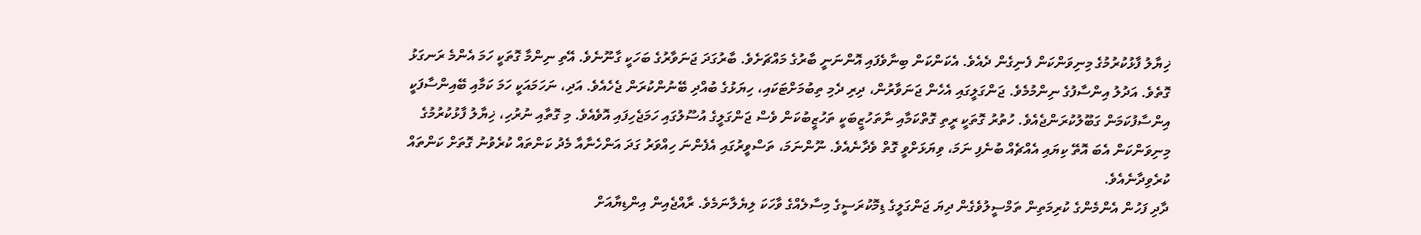ޚިޔާލު ފާޅުކުރުމުގެ މިނިވަންކަން ފެނިގެން ދެއެވެ. އެކަންކަން ބިނާވެފައި އޮންނަނީ ބާރުގެ މައްޗަށެވެ. ބާރުގަދަ ޖަނަވާރުގެ ބަހަކީ ގާނޫނެވެ. އޭތި ނިންމާ ގޮތަކީ ހަމަ އެންމެ ރަނގަޅު ގޮތެވެ. އަދުލު އިންސާފުގެ ނިންމުމެވެ. ޖަންގަލީގައި އެހެން ޖަނަވާރުން، ދިރި ދެމި ތިބުމަށްޓަކައި، ހިޔަޅުގެ ބުއްދި ބޭނުންކުރަން ޖެހެއެވެ. އަދި، ނަހަމައަކީ ހަމަ ކަމާއި ބޭއިންސާފަކީ އިންސާފުކަމަން ގަބޫލުކުރަންޖެއެވެ. ހުތުރު ގޮތަކީ ރީތި ގޮތްކަމާއި ނާތަހުޒީބަކީ ތަހުޒީބުކަން ވެސް ޖަންގަލީގެ އުސޫލުގައި ހަމަޖެހިފައި އޮވެއެވެ. މި ގޮތާއި ނުރުހި، ޚިޔާލު ފާޅުކުރުމުގެ މިނިވަންކަން އެބަ އޮތޭ ކިޔައި އެއްޗެއް ބުނެފި ނަމަ، ވިޔަޅަށްވީ ގޮތް ވެދާނެއެވެ. ނޫންނަމަ، ތަސްވީރުގައި އެފެންނަ ހިއްވަރު ގަދަ އަންހެނާއާ މެދު ކަންތައް ކުރެވުނު ގޮތަށް ކަންތައް ކުރެވިދާނެއެވެ.
ދާދި ފަހުން އެންމެންގެ ކުރިމަތިން ތަމްސީލުވެގެން ދިޔަ ޖަންގަލީގެ ޑިމޮކުރަސީގެ މިސާލެއްގެ ވާހަކަ ލިޔެލާނަމެވެ. ރާއްޖެއިން އިންޑިޔާއަށް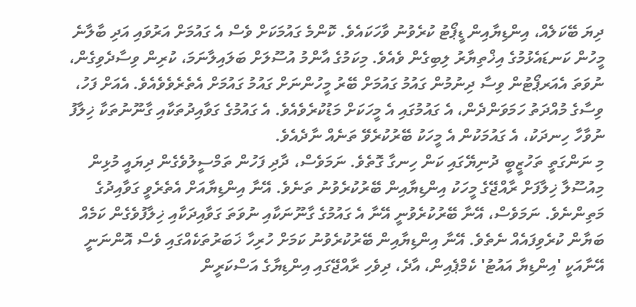ދިޔަ ބޭކަލެއް، އިންޑިޔާއިން ޑީޕޯޓު ކުރެވުނު ވާހަކައެވެ. ކޮންމެ ގައުމަކަށް ވެސް އެ ގައުމަށް އަރުވައި އަދި ބާލާނެ މީހުން ކަނޑައެޅުމުގެ އިޚްތިޔާރު ލިބިގެން ވެއެވެ. މިކަމުގެ އާންމު އުސޫލަށް ބަލައިލާނަމަ، ކުރިން ވިސާދެވިގެން، ނުވަތަ އެއަރޕޯޓުން ވިސާ ދިނުމުން ގައުމު ގައުމަށް ބޭރު މީހުންނަށް ގައުމު ގައުމަށް އެތެރެވެވެއެވެ. އެއަށް ފަހު، ވިސާގެ މުއްދަތު ހަމަވަންދެން، އެ ގައުމުގައި އެ މީހަކަށް މަޑުކުރެވެއެވެ. އެ ގައުމުގެ ގަވާއިދުތަކާއި ގާނޫނުތަކާ ޚިލާފު ނުވާހާ ހިނދަކު، އެ ގައުމަކުން އެ މީހަކު ބޭރުކުރެވޭ ތަނެއް ނާދެއެވެ.
މި ނަންގަތީ ތަހުޒީބީ ދުނިޔޭގައި ކަން ހިނގާ ގޮތެވެ. ނަމަވެސް، ދާދި ފަހުން ތަމްސީލުވެގެން ދިޔައީ މުޅިން މިއުސޫލާ ޚިލާފަށް ރާއްޖޭގެ މީހަކު އިންޑިޔާއިން ބޭރުކުރެވުނު ތަނެވެ. އޭނާ އިންޑިޔާއަށް އެތެރެވީ ގަވާއިދުގެ މަތިންނެވެ. ނަމަވެސް، އޭނާ ބޭރުކުރެވުނީ އޭނާ އެ ގައުމުގެ ގާނޫނަކާއި ނުވަތަ ގަވާއިދަކާއި ޚިލާފުވެގެން ކަމެއް ބަޔާން ކުރެވިފައެއް ނެތެވެ. އޭނާ އިންޑިޔާއިން ބޭރުކުރެވުނު ކަމަށް ހުރިހާ ޚަބަރުތަކެއްގައި ވެސް އޮންނަނީ އޭނާއަކީ 'އިންޑިޔާ އައުޓު' ކެމްޕެއިން، އާދެ، ދިވެހި ރާއްޖޭގައި އިންޑިޔާގެ އަސްކަރީން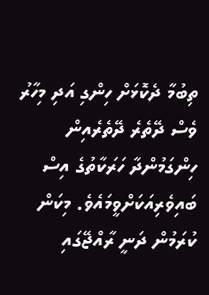ތިބުމާ ދެކޮޅަށް ހިންގި އަދި މިހާރު ވެސް ދޭތެރެ ދޭތެރެއިން ހިންގަމުންދާ ހަރަކާތުގެ އިސް ބައިވެރިއަކަށްވީމައެވެ. މިކަން ކުރަމުން ދަނީ ރާއްޖޭގައި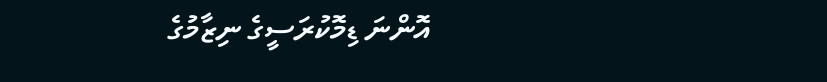އޮންނަ ޑިމޮކުރަސީގެ ނިޒާމުގެ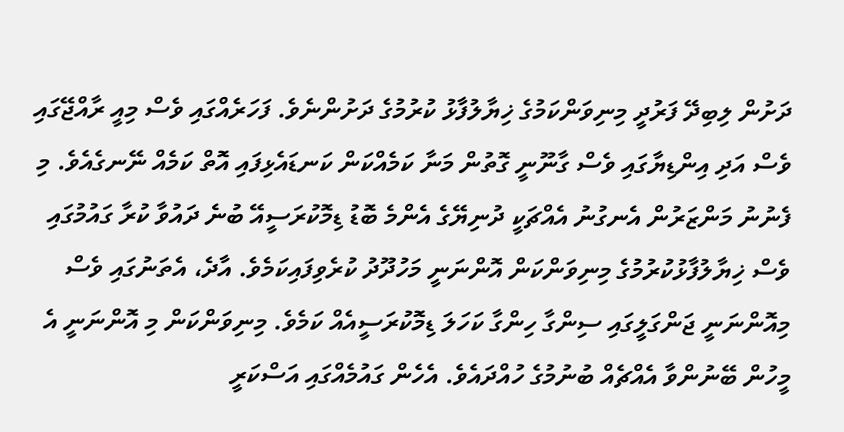ދަށުން ލިބިދޭ ފަރުދީ މިނިވަންކަމުގެ ޚިޔާލުފާޅު ކުރުމުގެ ދަށުންނެވެ. ފަހަރެއްގައި ވެސް މިއީ ރާއްޖޭގައި ވެސް އަދި އިންޑިޔާގައި ވެސް ގާނޫނީ ގޮތުން މަނާ ކަމެއްކަން ކަނޑައެޅިފައި އޮތް ކަމެއް ނޭނގެއެވެ. މި ފެނުނު މަންޒަރުން އެނގުނު އެއްޗަކީ ދުނިޔޭގެ އެންމެ ބޮޑު ޑިމޮކުރަސީއޭ ބުނެ ދައުވާ ކުރާ ގައުމުގައި ވެސް ޚިޔާލުފާޅުކުރުމުގެ މިނިވަންކަން އޮންނަނީ މަހުދޫދު ކުރެވިފައިކަމެވެ. އާދެ، އެތަނުގައި ވެސް މިއޮންނަނީ ޖަންގަލީގައި ސިންގާ ހިންގާ ކަހަލަ ޑިމޮކުރަސީއެއް ކަމެވެ. މިނިވަންކަން މި އޮންނަނީ އެ މީހުން ބޭނުންވާ އެއްޗެއް ބުނުމުގެ ހުއްދައެވެ. އެހެން ގައުމެއްގައި އަސްކަރީ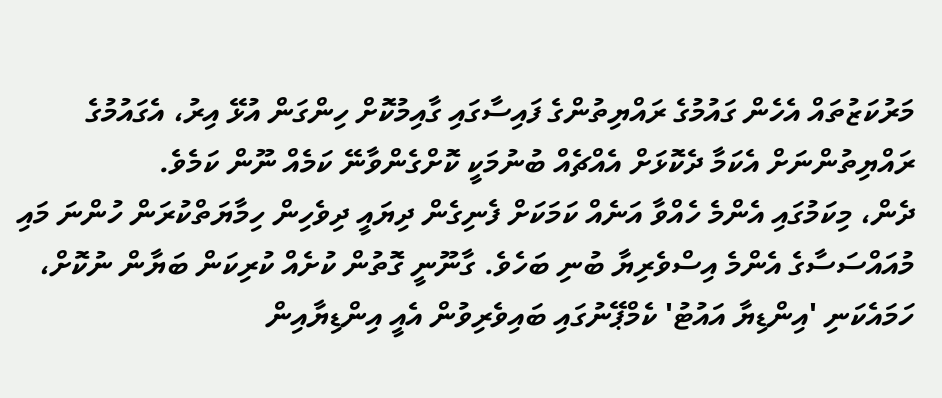މަރުކަޒުތައް އެހެން ގައުމުގެ ރައްޔިތުންގެ ފައިސާގައި ގާއިމުކޮށް ހިންގަން އުޅޭ އިރު، އެގައުމުގެ ރައްޔިތުންނަށް އެކަމާ ދެކޮޅަށް އެއްޗެއް ބުނުމަކީ ކޮށްގެންވާނޭ ކަމެއް ނޫން ކަމެވެ.
ދެން، މިކަމުގައި އެންމެ ހެއްވާ އަނެއް ކަމަކަށް ފެނިގެން ދިޔައީ ދިވެހިން ހިމާޔަތްކުރަން ހުންނަ މައި މުއައްސަސާގެ އެންމެ އިސްވެރިޔާ ބުނި ބަހެވެ. ގާނޫނީ ގޮތުން ކުށެއް ކުރިކަން ބަޔާން ނުކޮށް، ހަމައެކަނި 'އިންޑިޔާ އައުޓު' ކެމްޕޭނުގައި ބައިވެރިވުން އެއީ އިންޑިޔާއިން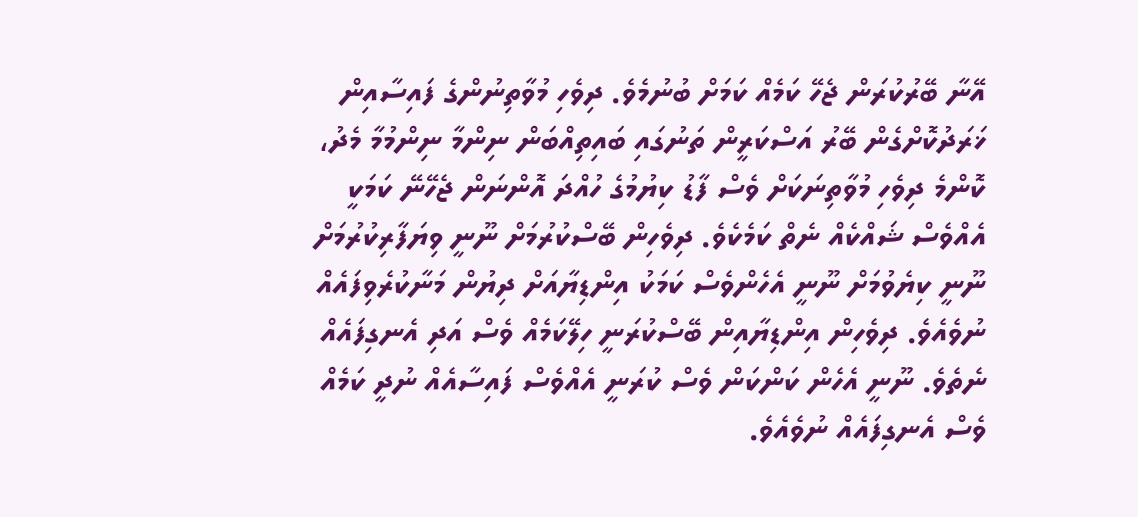އޭނާ ބޭރުކުރަން ޖެހޭ ކަމެއް ކަމަށް ބުނުމެވެ. ދިވެހި މުވާތިނުންގެ ފައިސާއިން ޚަރަދުކޮށްގެން ބޭރު އަސްކަރީން ތަނުގައި ބައިތިއްބަން ނިންމާ ނިންމުމާ މެދު، ކޮންމެ ދިވެހި މުވާތިނަކަށް ވެސް ފާޑު ކިޔުމުގެ ހުއްދަ އޮންނަން ޖެހޭނޭ ކަމަކީ އެއްވެސް ޝައްކެއް ނެތް ކަމެކެވެ. ދިވެހިން ބޭސްކުރުމަށް ނޫނީ ވިޔަފާރިކުރުމަށް ނޫނީ ކިޔެވުމަށް ނޫނީ އެހެންވެސް ކަމަކު އިންޑިޔާއަށް ދިޔުން މަނާކުރެވިފައެއް ނުވެއެވެ. ދިވެހިން އިންޑިޔާއިން ބޭސްކުރަނީ ހިލޭކަމެއް ވެސް އަދި އެނގިފައެއް ނެތެވެ. ނޫނީ އެހެން ކަންކަން ވެސް ކުރަނީ އެއްވެސް ފައިސާއެއް ނުދީ ކަމެއް ވެސް އެނގިފައެއް ނުވެއެވެ.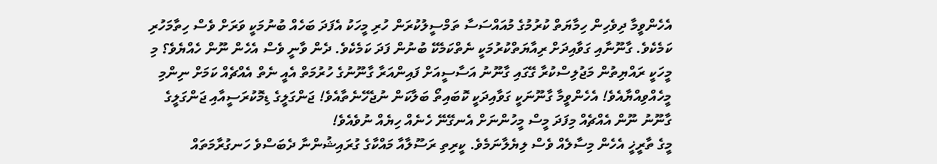އެހެންވީމާ ދިވެހިން ހިމާޔަތް ކުރުމުގެ މުއައްސަސާ ތަމްސީލުކުރަން ހުރި މީހަކު އެފަދަ ބަހެއް ބުނުމަކީ ވަރަށް ވެސް ހިތާމަހުރި ކަމެކެވެ. ގާނޫނާއި ގަވާއިދަށް ރިއާޔަތްކުރުމަކީ ނެތްކަމެކޭ ބުނުން ފަދަ ކަމެކެވެ. ދެން ވާނީ ވެސް އެހެން ނޫން ހެއްޔެވެ؟ މި މީހަކީ ރައްޔިތުން މަޖުލިސްކުރާ ގޭގައި ގާނޫނު އަސާސީއަށް ފައިންއަރާ ގާނޫނުގެ ހުރުމަތް އެއީ ނެތް އެއްޗެއް ކަމަށް ނިންމި މީހެއްވިއްޔާއެވެ! އެހެންވީމާ ގާނޫނަކީ ގަވާއިދަކީ ކޮބައިތޯ ބަލާކަން ނުޖެހޭނެތާއެވެ! ޖަންގަލީގެ ޑިމޮކުރަސީއާއި ޖަންގަލީގެ ގާނޫނު ނޫން އެއްޗެއް މިފަދަ މީސް މީހުންނަށް އެނގޭނޭ ހެނެއް ހިޔެއް ނުވެއެވެ!
މީގެ ތާރީޚީ އެހެން މިސާލެއް ވެސް ލިޔެލާނަމެވެ. ކީރިތި ރަސޫލާއާ މައްކާގެ ގުރައިޝުންނާ ދެބަސްވެ ހަނގުރާމަތައް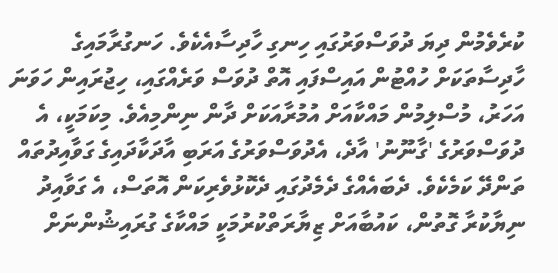ކުރެވެމުން ދިޔަ ދުވަސްވަރުގައި ހިނގި ހާދިސާއެކެވެ. ހަނގުރާމައިގެ ހާދިސާތަކަށް ހުއްޓުން އައިސްފައި އޮތް ދުވަސް ވަރެއްގައި، ހިޖުރައިން ހަވަނަ އަހަރު، މުސްލިމުން މައްކާއަށް އުމުރާއަކަށް ދާން ނިންމިއެވެ. މިކަމަކީ، އެ ދުވަސްވަރުގެ 'ގާނޫނު' އާދެ، އެދުވަސްވަރުގެ އަރަބި އާދަކާދައިގެ ގަވާއިދުތައް ތަންދޭ ކަމެކެވެ. ދެބައެއްގެ ދެމެދުގައި ދެކޮޅުވެރިކަން އޮތަސް، އެ ގަވާއިދު ނިޔާކުރާ ގޮތުން، ކައުބާއަށް ޒިޔާރަތްކުރުމަކީ މައްކާގެ ގުރައިޝުންނަށް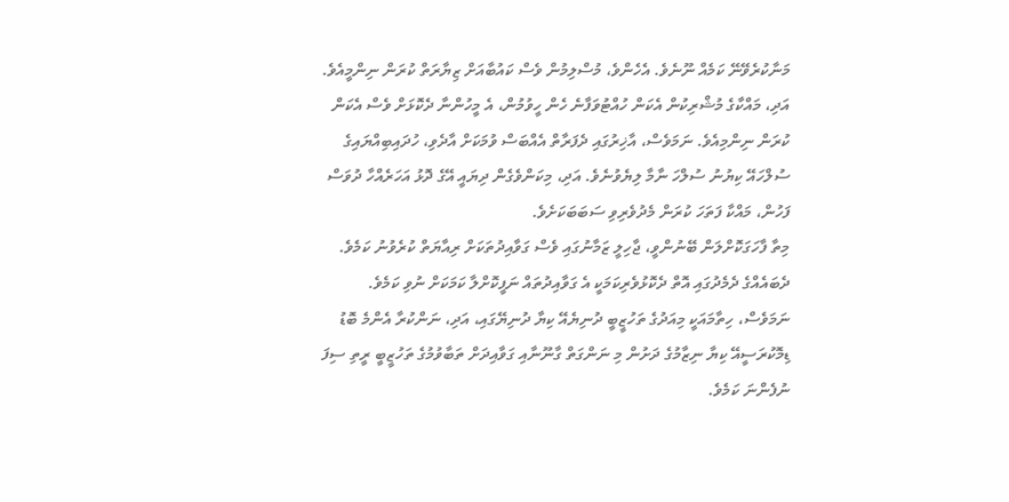މަނާކުރެވޭނޭ ކަމެއް ނޫނެވެ. އެހެންވެ، މުސްލިމުން ވެސް ކައުބާއަށް ޒިޔާރަތް ކުރަން ނިންމީއެވެ. އަދި، މައްކާގެ މުޝްރިކުން އެކަން ހުއްޓުވަފާނެ ހެން ހީވުމުން، އެ މީހުންނާ ދެކޮޅަށް ވެސް އެކަން ކުރަން ނިންމިއެވެ. ނަމަވެސް، އާޚިރުގައި ދެފަރާތް އެއްބަސް ވުމަކަށް އާދެވި، ހުދައިބިއްޔައިގެ ސުލްހައޭ ކިޔުނު ސުލްހަ ނާމާ ލިޔެވުނެވެ. އަދި، މިކަންވެގެން ދިޔައީ އޭގެ ދޮޅު އަހަރެއްހާ ދުވަސް ފަހުން، މައްކާ ފަތަހަ ކުރަން މެދުވެރިވި ސަބަބަކަށެވެ.
މިތާ ފާހަގަކޮށްލަން ބޭނުންވީ، ޖާހިލީ ޒަމާނުގައި ވެސް ގަވާއިދުތަކަށް ރިއާޔަތް ކުރެވުނު ކަމެވެ. ދެބައެއްގެ ދެމެދުގައި އޮތް ދެކޮޅުވެރިކަމަކީ އެ ގަވާއިދުތައް ނަފީކޮށްލާ ކަމަކަށް ނުވި ކަމެވެ. ނަމަވެސް، ހިތާމައަކީ މިއަދުގެ ތަހުޒީބީ ދުނިޔެއޭ ކިޔާ ދުނިޔޭގައި، އަދި، ނަންކުރާ އެންމެ ބޮޑު ޑިމޮކުރަސީއޭ ކިޔާ ނިޒާމުގެ ދަށުން މި ނަންގަތް ގާނޫނާއި ގަވާއިދަށް ތަބާވުމުގެ ތަހުޒީބީ ރީތި ސިފަ ނުފެންނަ ކަމެވެ.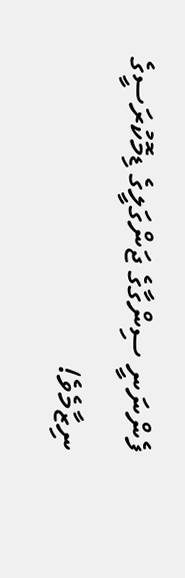ފެންނަނީ ސިންގާގެ ޖަންގަލީގެ ޑިމޮކުރަސީގެ ނިޒާމެވެ!